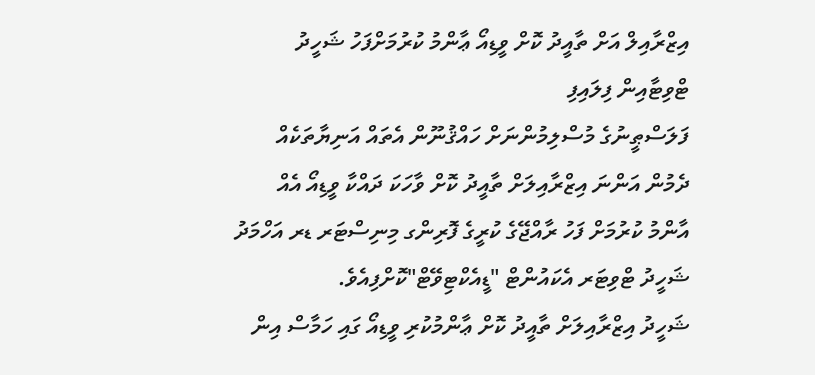އިޒްރާއިލް އަށް ތާއީދު ކޮށް ވީޑިއޯ ޢާންމު ކުރުމަށްފަހު ޝަހީދު ޓްވިޓާއިން ފިލައިފި
ފަލަސްޠީނުގެ މުސްލިމުންނަށް ހައްޤުނޫން އެތައް އަނިޔާތަކެއް ދެމުން އަންނަ އިޒްރާއިލަށް ތާއީދު ކޮށް ވާހަކަ ދައްކާ ވީޑިއޯ އެއް އާންމު ކުރުމަށް ފަހު ރާއްޖޭގެ ކުރީގެ ފޮރިންގ މިނިސްޓަރ ޑރ އަހްމަދު ޝަހީދު ޓްވިޓަރ އެކައުންޓް "ޑީއެކްޓިވޭޓް"ކޮށްފިއެވެ.
ޝަހީދު އިޒްރާއިލަށް ތާއީދު ކޮށް ޢާންމުކުރި ވީޑިއޯ ގައި ހަމާސް އިން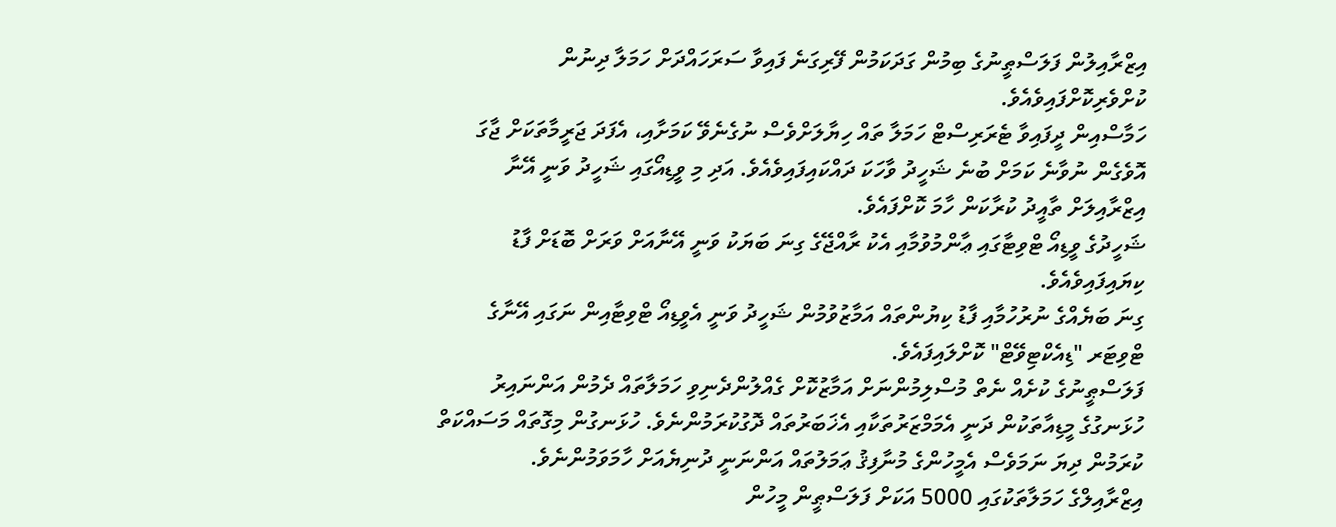އިޒްރާއިލުން ފަލަސްޠީނުގެ ބިމުން ގަދަކަމުން ފޭރިގަނެ ފައިވާ ސަރަހައްދަށް ހަމަލާ ދިނުން ކުށްވެރިކޮށްފައިވެއެވެ.
ހަމާސްއިން ދީފައިވާ ޓެރަރިސްޓް ހަމަލާ ތައް ހިޔާލަށްވެސް ނުގެނެވޭ ކަމަށާއި، އެފަދަ ޖަރީމާތަކަށް ޖާގަ އޮވެގެން ނުވާނެ ކަމަށް ބުނެ ޝަހީދު ވާހަކަ ދައްކައިފައިވެއެވެ. އަދި މި ވީޑިއޯގައި ޝަހީދު ވަނީ އޭނާ އިޒްރާއިލަށް ތާއީދު ކުރާކަން ހާމަ ކޮށްފައެވެ.
ޝަހީދުގެ ވީޑިއޯ ޓްވިޓާގައި ޢާންމުވުމާއި އެކު ރާއްޖޭގެ ގިނަ ބަޔަކު ވަނީ އޭނާއަށް ވަރަށް ބޮޑަށް ފާޑު ކިޔައިފައިވެއެވެ.
ގިނަ ބަޔެއްގެ ނުރުހުމާއި ފާޑު ކިޔުންތައް އަމާޒުވުމުން ޝަހީދު ވަނީ އެވީޑިއޯ ޓްވިޓާއިން ނަގައި އޭނާގެ ޓްވިޓަރ "ޑިއެކްޓިވޭޓް" ކޮށްލައިފައެވެ.
ފަލަސްޠީނުގެ ކުށެއް ނެތް މުސްލިމުންނަށް އަމާޒުކޮށް ގެއްލުންދެނިވި ހަމަލާތައް ދެމުން އަންނައިރު ހުޅަނގުގެ މީޑިއާތަކުން ދަނީ އެމަމްޒަރުތަކާއި އެޚަބަރުތައް ދޮގުކުރަމުންނެވެ. ހުޅަނގުން މިގޮތައް މަސައްކަތް ކުރަމުން ދިޔަ ނަމަވެސް އެމީހުންގެ މުނާފިޤު ޢަމަލުތައް އަންނަނީ ދުނިޔެއަށް ހާމަވަމުންނެވެ.
އިޒްރާއިލްގެ ހަމަލާތަކުގައި 5000 އަކަށް ފަލަސްޠީން މީހުން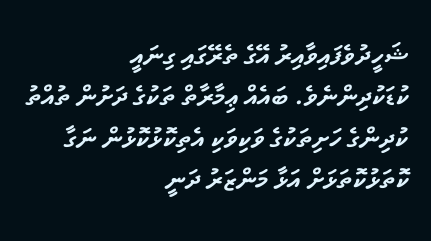ޝަހީދުވެފައިވާއިރު އޭގެ ތެރޭގައި ގިނައީ ކުޑަކުދިންނެވެ. ބައެއް ޢިމާރާތް ތަކުގެ ދަށުން ތުއްތު ކުދިންގެ ހަށިތަކުގެ ވަކިވަކި އެތިކޮޅުކޮޅުން ނަގާ ކޮތަޅުކޮތަޅަށް އަޅާ މަންޒަރު ދަނީ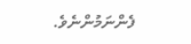ފެންނަމުންނެވެ.